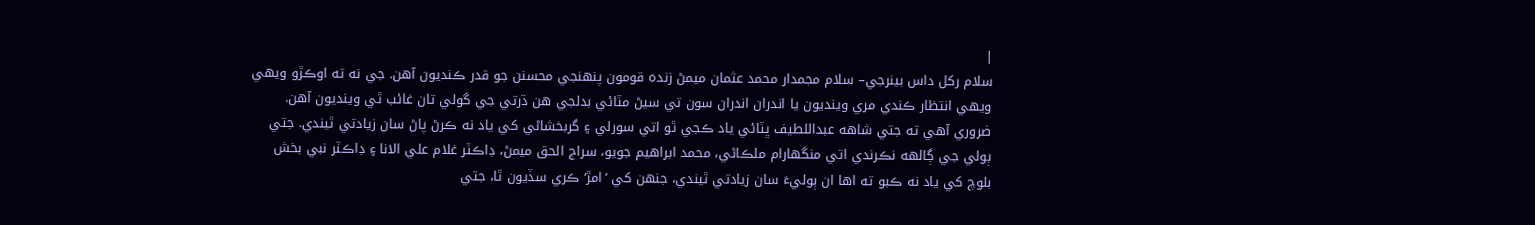|
سلام رکل داس بينرجي– سلام مجمدار محمد عثمان ميمڻ زنده قومون پنهنجي محسنن جو قدر ڪنديون آهن. جي نه ته اوڪڙو ويهي ويهي انتظار ڪندي مري وينديون يا اندران اندران سون تي سيڻ مٽائي بدلجي هن ڌرتي جي گولي تان غائب ٿي وينديون آهن. ضروري آهي ته جتي شاهه عبداللطيف ڀٽائي ياد ڪجي ٿو اتي سورلي ۽ گربخشاڻي کي ياد نه ڪرڻ پاڻ سان زيادتي ٿيندي. جتي ٻولي جي ڳالهه نڪرندي اتي منگهارام ملڪاڻي، محمد ابراهيم جويو، سراج الحق ميمڻ، ڊاڪٽر غلام علي الانا ۽ ڊاڪٽر نبي بخش بلوچ کي ياد نه ڪبو ته اها ان ٻوليءَ سان زيادتي ٿيندي، جنهن کي ’امڙ‘ ڪري سڏيون ٿا، جتي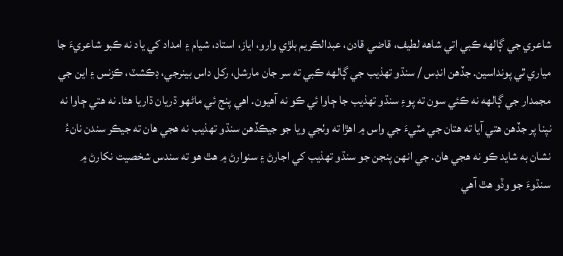شاعري جي ڳالهه ڪبي اتي شاهه لطيف، قاضي قادن، عبدالڪريم بلڙي وارو، اياز، استاد، شيام ۽ امداد کي ياد نه ڪبو شاعريءَ جا مياري ٿي پونداسين. جڏهن انڊس / سنڌو تهذيب جي ڳالهه ڪبي ته سر جان مارشل، رکل داس بينرجي، ڊڪشٽ، ڪزنس ۽ اين جي مجمدار جي ڳالهه نه ڪئي سون ته پوءِ سنڌو تهذيب جا ڄاوا ئي ڪو نه آهيون. اهي پنج ئي ماڻهو ڌريان ڌاريا هئا. نه هتي ڄاوا نه نپنا پر جڏهن هتي آيا ته هتان جي مٽيءَ جي واس ۾ اهڙا ته وٺجي ويا جو جيڪڏهن سنڌو تهذيب نه هجي هان ته جيڪر سندن نانءُ نشان به شايد ڪو نه هجي هان. جي انهن پنجن جو سنڌو تهذيب کي اجارڻ ۽ سنوارڻ ۾ هٿ هو ته سندس شخصيت نکارڻ ۾ سنڌوءَ جو وڏو هٿ آهي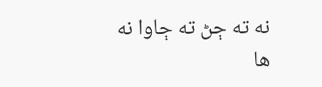نه ته ڄڻ ته ڄاوا نه ها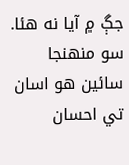جڳ ۾ آيا نه هئا. سو منهنجا سائين هو اسان تي احسان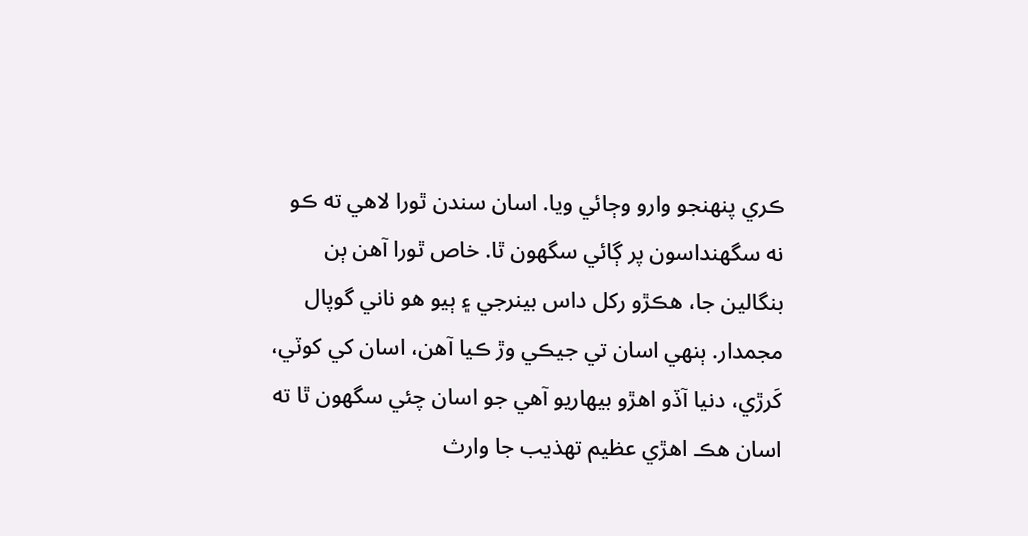ڪري پنهنجو وارو وڄائي ويا. اسان سندن ٿورا لاهي ته ڪو نه سگهنداسون پر ڳائي سگهون ٿا. خاص ٿورا آهن ٻن بنگالين جا، هڪڙو رکل داس بينرجي ۽ ٻيو هو ناني گوپال مجمدار. ٻنهي اسان تي جيڪي وڙ ڪيا آهن، اسان کي کوٽي، کَرڙي، دنيا آڏو اهڙو بيهاريو آهي جو اسان چئي سگهون ٿا ته اسان هڪ اهڙي عظيم تهذيب جا وارث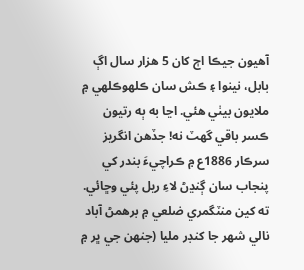آهيون جيڪا اڄ کان 5 هزار سال اڳ بابل، نينوا ۽ ڪش سان ڪلهوڪلهي ۾ ملايون بيٺي هئي. اڃا به ٻه رتيون ڪسر باقي گهٽ نه! جڏهن انگريز سرڪار 1886ع ۾ ڪراچيءَ بندر کي پنجاب سان ڳنڍڻ لاءِ ريل پئي وڇائي. ته کين منٽگمري ضلعي ۾ برهمڻ آباد نالي شهر جا کنڊر مليا (جنهن جي ڀر ۾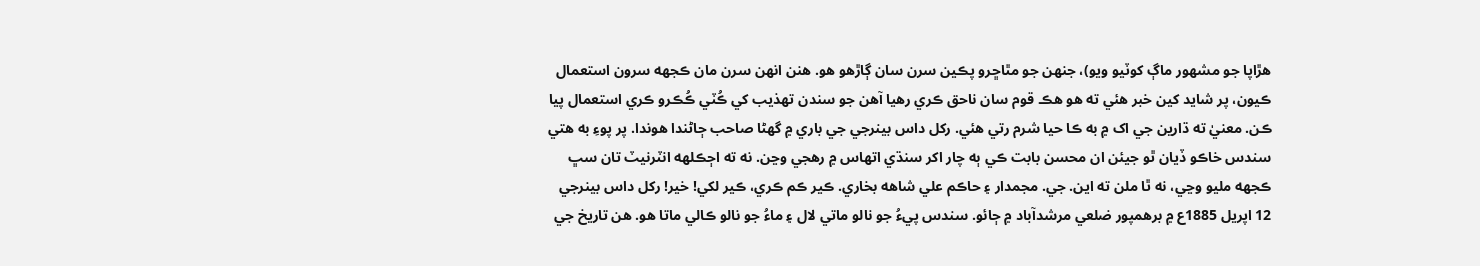هڙاپا جو مشهور ماڳ کوٽيو ويو)، جنهن جو مٿاڇرو پڪين سرن سان ڳاڙهو هو. هنن انهن سرن مان ڪجهه سرون استعمال ڪيون، پر شايد کين خبر هئي ته هو هڪ قوم سان ناحق ڪري رهيا آهن جو سندن تهذيب کي ڪُٽي ڪُڪرو ڪري استعمال پيا ڪن. معنيٰ ته ڌارين جي اک ۾ به ڪا حيا شرم رتي هئي. رکل داس بينرجي جي باري ۾ گهڻا صاحب ڄاڻندا هوندا. پر پوءِ به هتي سندس خاڪو ڏيان ٿو جيئن ان محسن بابت ڪي ٻه چار اکر سنڌي اتهاس ۾ رهجي وڃن. نه ته اڄڪلهه انٽرنيٽ تان سڀ ڪجهه مليو وڃي، نه ٿا ملن ته اين. جي. مجمدار ۽ حاڪم علي شاهه بخاري. ڪير ڪم ڪري، ڪير لکي! خير! رکل داس بينرجي 12 اپريل 1885ع ۾ برهمپور ضلعي مرشدآباد ۾ ڄائو. سندس پيءُ جو نالو ماتي لال ۽ ماءُ جو نالو ڪالي ماتا هو. هن تاريخ جي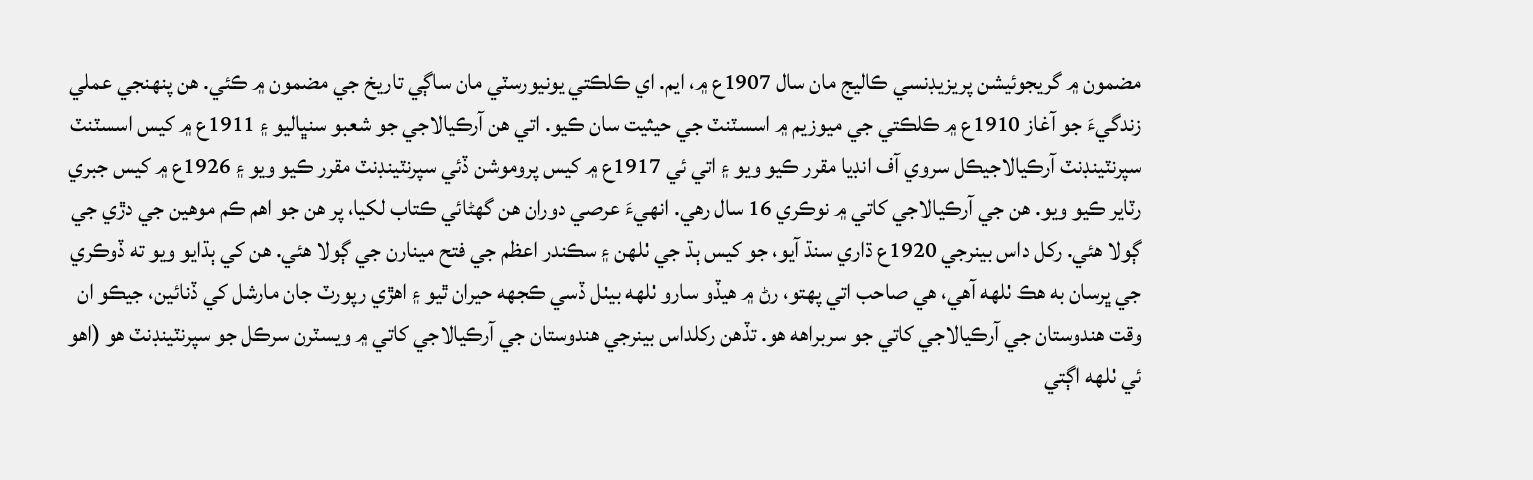مضمون ۾ گريجوئيشن پريزيڊنسي ڪاليج مان سال 1907ع ۾، ايم. اي ڪلڪتي يونيورسٽي مان ساڳي تاريخ جي مضمون ۾ ڪئي. هن پنهنجي عملي زندگيءَ جو آغاز 1910ع ۾ ڪلڪتي جي ميوزيم ۾ اسسٽنٽ جي حيثيت سان ڪيو. اتي هن آرڪيالاجي جو شعبو سنڀاليو ۽ 1911ع ۾ کيس اسسٽنٽ سپرنٽينڊنٽ آرڪيالاجيڪل سروي آف انڊيا مقرر ڪيو ويو ۽ اتي ئي 1917ع ۾ کيس پروموشن ڏئي سپرنٽينڊنٽ مقرر ڪيو ويو ۽ 1926ع ۾ کيس جبري رٽاير ڪيو ويو. هن جي آرڪيالاجي کاتي ۾ نوڪري 16 سال رهي. انهيءَ عرصي دوران هن گهڻائي ڪتاب لکيا، پر هن جو اهم ڪم موهين جي دڙي جي ڳولا هئي. رکل داس بينرجي 1920ع ڌاري سنڌ آيو، جو کيس ٻڌ جي ٺلهن ۽ سڪندر اعظم جي فتح مينارن جي ڳولا هئي. هن کي ٻڌايو ويو ته ڏوڪري جي ڀرسان به هڪ ٺلهه آهي، هي صاحب اتي پهتو، رڻ ۾ هيڏو سارو ٺلهه بيٺل ڏسي ڪجهه حيران ٿيو ۽ اهڙي رپورٽ جان مارشل کي ڏنائين، جيڪو ان وقت هندوستان جي آرڪيالاجي کاتي جو سربراهه هو. تڏهن رکلداس بينرجي هندوستان جي آرڪيالاجي کاتي ۾ ويسٽرن سرڪل جو سپرنٽينڊنٽ هو (اهو ئي ٺلهه اڳتي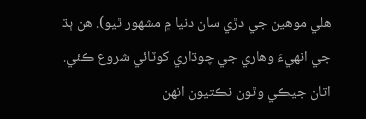هلي موهين جي دڙي سان دنيا ۾ مشهور ٿيو). هن ٻڌ جي انهيءَ وهاري جي چوڌاري کوٽائي شروع ڪئي. اتان جيڪي وٿون نڪتيون انهن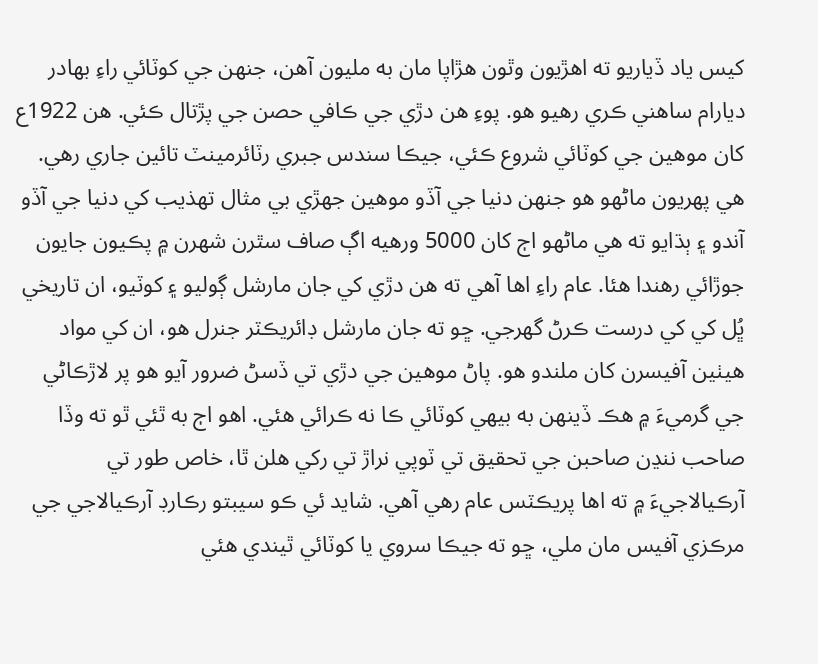کيس ياد ڏياريو ته اهڙيون وٿون هڙاپا مان به مليون آهن، جنهن جي کوٽائي راءِ بهادر ديارام ساهني ڪري رهيو هو. پوءِ هن دڙي جي ڪافي حصن جي پڙتال ڪئي. هن 1922ع کان موهين جي کوٽائي شروع ڪئي، جيڪا سندس جبري رٽائرمينٽ تائين جاري رهي. هي پهريون ماڻهو هو جنهن دنيا جي آڏو موهين جهڙي بي مثال تهذيب کي دنيا جي آڏو آندو ۽ ٻڌايو ته هي ماڻهو اڄ کان 5000 ورهيه اڳ صاف سٿرن شهرن ۾ پڪيون جايون جوڙائي رهندا هئا. عام راءِ اها آهي ته هن دڙي کي جان مارشل ڳوليو ۽ کوٽيو، ان تاريخي ڀُل کي کي درست ڪرڻ گهرجي. ڇو ته جان مارشل ڊائريڪٽر جنرل هو، ان کي مواد هيٺين آفيسرن کان ملندو هو. پاڻ موهين جي دڙي تي ڏسڻ ضرور آيو هو پر لاڙڪاڻي جي گرميءَ ۾ هڪ ڏينهن به بيهي کوٽائي ڪا نه ڪرائي هئي. اهو اڄ به ٿئي ٿو ته وڏا صاحب ننڍن صاحبن جي تحقيق تي ٽوپي نراڙ تي رکي هلن ٿا، خاص طور تي آرڪيالاجيءَ ۾ ته اها پريڪٽس عام رهي آهي. شايد ئي ڪو سيبتو رڪارڊ آرڪيالاجي جي مرڪزي آفيس مان ملي، ڇو ته جيڪا سروي يا کوٽائي ٿيندي هئي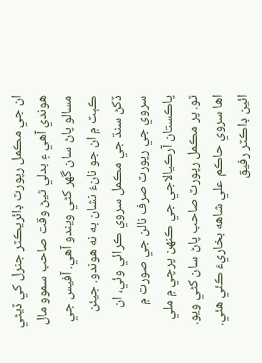ان جي مڪمل رپورٽ ڊائريڪٽر جنرل کي ڏيڻي هوندي آهي ۽ بدلي ٿيڻ وقت صاحب سموو مال مسالو پاڻ سان گهر کڻي ويندو آهي. آفيس جي ڪٻٽ ۾ ان جو نانءُ نشان به نه هوندو. جيئن ڏکڻ سنڌ جي مڪمل سروي ڪرائي وئي، ان سروي جي رپورٽ صرف نالن جي صورت ۾ پاڪستان آرڪيالاجي جي ڪنهن پرچي ۾ ملي ٿو. پر مڪمل رپورٽ صاحب پاڻ سان کڻي ويو. اها سروي حاڪم علي شاهه بخاريءَ ڪئي هئي. ائين ڊاڪٽر رفيق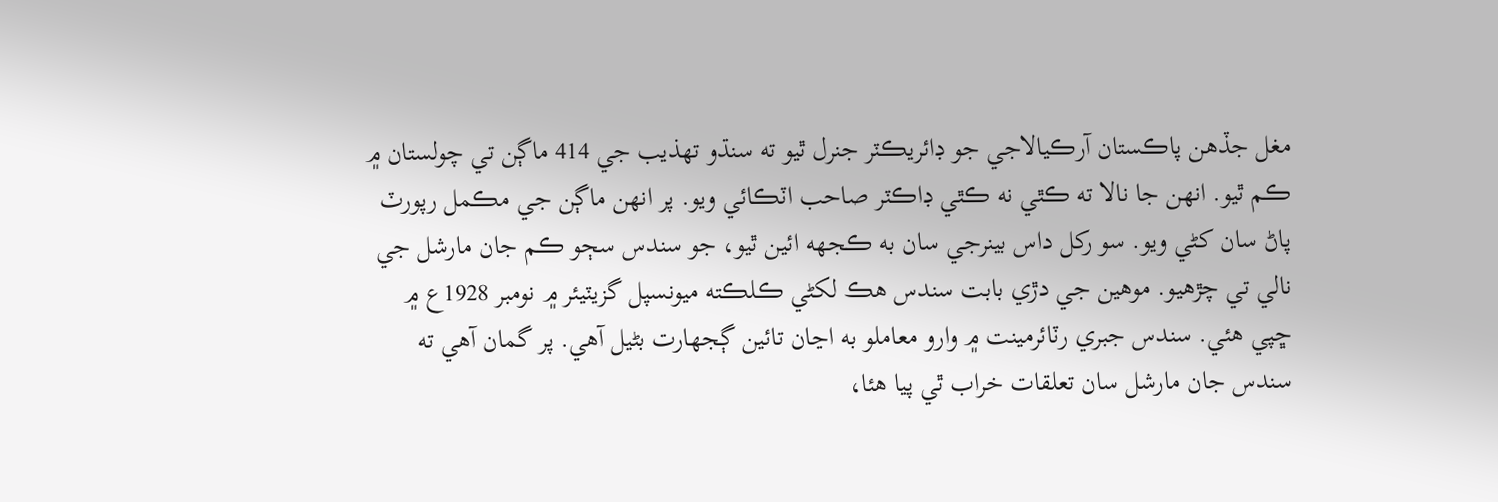مغل جڏهن پاڪستان آرڪيالاجي جو ڊائريڪٽر جنرل ٿيو ته سنڌو تهذيب جي 414 ماڳن تي چولستان ۾ ڪم ٿيو. انهن جا نالا ته ڪٿي نه ڪٿي ڊاڪٽر صاحب اٽڪائي ويو. پر انهن ماڳن جي مڪمل رپورٽ پاڻ سان کڻي ويو. سو رکل داس بينرجي سان به ڪجهه ائين ٿيو، جو سندس سڄو ڪم جان مارشل جي نالي تي چڙهيو. موهين جي دڙي بابت سندس هڪ لکڻي ڪلڪته ميونسپل گزيٽيئر ۾ نومبر 1928ع ۾ ڇپي هئي. سندس جبري رٽائرمينت ۾ وارو معاملو به اڃان تائين ڳجهارت بڻيل آهي. پر گمان آهي ته سندس جان مارشل سان تعلقات خراب ٿي پيا هئا،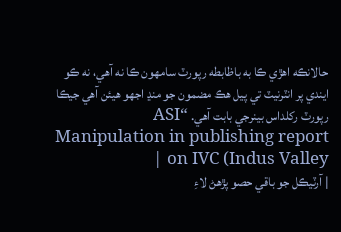حالانڪه اهڙي ڪا به باظابطه رپورٽ سامهون ڪا نه آهي، نه ڪو ايندي پر انٽرنيٽ تي پيل هڪ مضمون جو منڍ اجهو هيئن آهي جيڪا رپورٽ رکلداس بينرجي بابت آهي. “ASI Manipulation in publishing report on IVC (Indus Valley |
| آرٽيڪل جو باقي حصو پڙهڻ لاءِ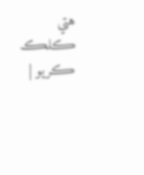هتي ڪلڪ ڪريو |